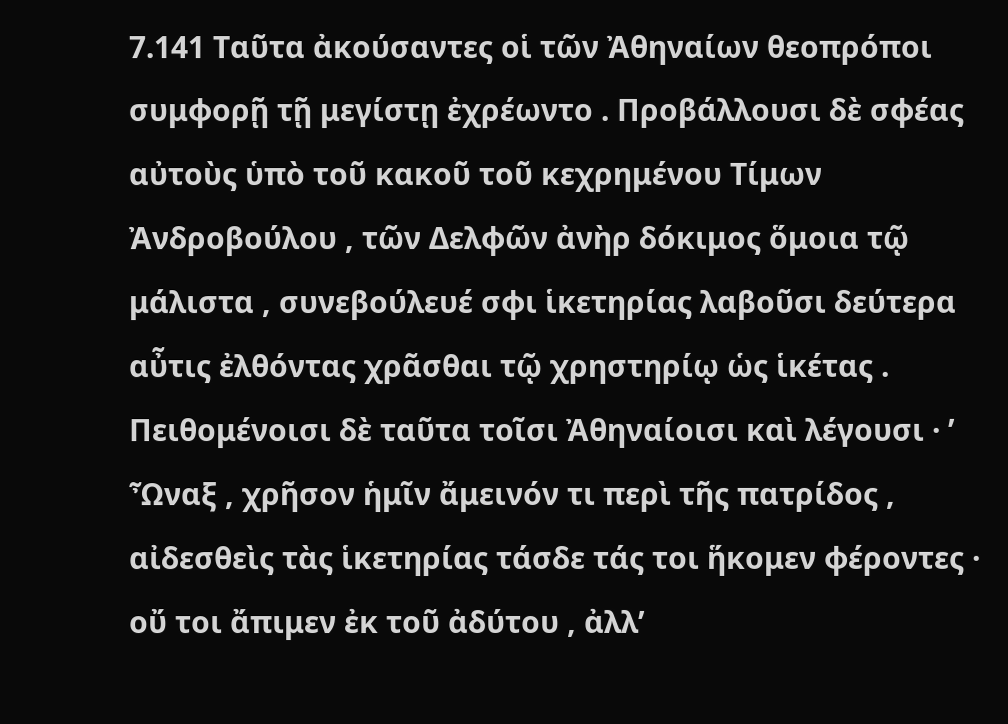7.141 Ταῦτα ἀκούσαντες οἱ τῶν Ἀθηναίων θεοπρόποι συμφορῇ τῇ μεγίστῃ ἐχρέωντο . Προβάλλουσι δὲ σφέας αὐτοὺς ὑπὸ τοῦ κακοῦ τοῦ κεχρημένου Τίμων Ἀνδροβούλου , τῶν Δελφῶν ἀνὴρ δόκιμος ὅμοια τῷ μάλιστα , συνεβούλευέ σφι ἱκετηρίας λαβοῦσι δεύτερα αὖτις ἐλθόντας χρᾶσθαι τῷ χρηστηρίῳ ὡς ἱκέτας . Πειθομένοισι δὲ ταῦτα τοῖσι Ἀθηναίοισι καὶ λέγουσι · ʹ Ὦναξ , χρῆσον ἡμῖν ἄμεινόν τι περὶ τῆς πατρίδος , αἰδεσθεὶς τὰς ἱκετηρίας τάσδε τάς τοι ἥκομεν φέροντες · οὔ τοι ἄπιμεν ἐκ τοῦ ἀδύτου , ἀλλ’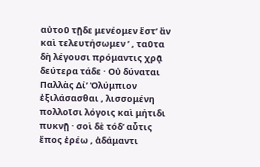αὐτοῦ τῇδε μενέομεν ἔστ’ ἂν καὶ τελευτήσωμεν ʹ , ταῦτα δὴ λέγουσι πρόμαντις χρᾷ δεύτερα τάδε · Οὐ δύναται Παλλὰς Δί’ Ὀλύμπιον ἐξιλάσασθαι , λισσομένη πολλοῖσι λόγοις καὶ μήτιδι πυκνῇ · σοὶ δὲ τόδ’ αὖτις ἔπος ἐρέω , ἀδάμαντι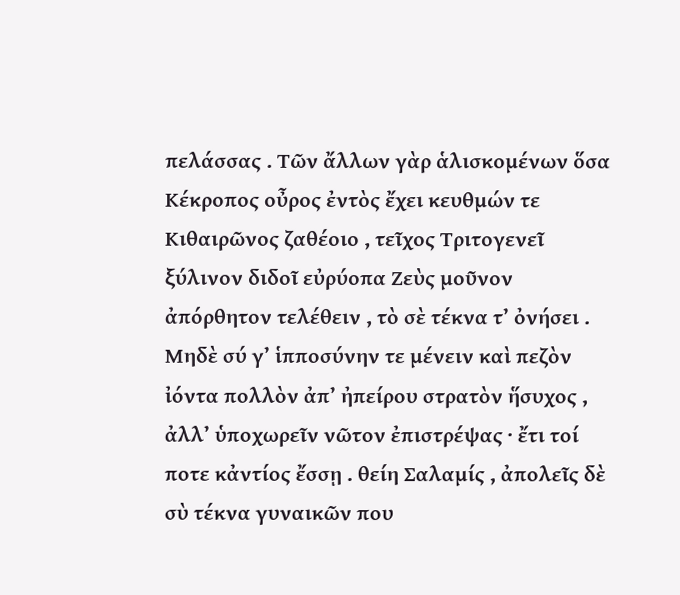πελάσσας . Τῶν ἄλλων γὰρ ἁλισκομένων ὅσα Κέκροπος οὖρος ἐντὸς ἔχει κευθμών τε Κιθαιρῶνος ζαθέοιο , τεῖχος Τριτογενεῖ ξύλινον διδοῖ εὐρύοπα Ζεὺς μοῦνον ἀπόρθητον τελέθειν , τὸ σὲ τέκνα τ’ ὀνήσει . Μηδὲ σύ γ’ ἱπποσύνην τε μένειν καὶ πεζὸν ἰόντα πολλὸν ἀπ’ ἠπείρου στρατὸν ἥσυχος , ἀλλ’ ὑποχωρεῖν νῶτον ἐπιστρέψας · ἔτι τοί ποτε κἀντίος ἔσσῃ . θείη Σαλαμίς , ἀπολεῖς δὲ σὺ τέκνα γυναικῶν που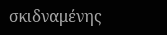σκιδναμένης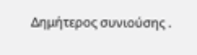Δημήτερος συνιούσης .